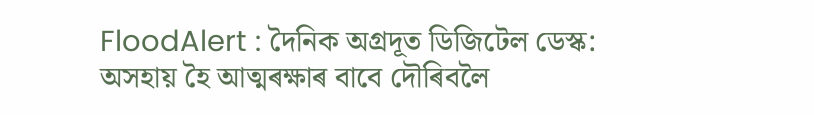FloodAlert : দৈনিক অগ্ৰদূত ডিজিটেল ডেস্ক: অসহায় হৈ আত্মৰক্ষাৰ বাবে দৌৰিবলৈ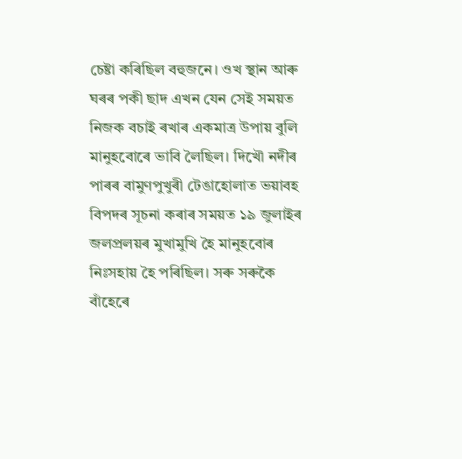চেষ্টা কৰিছিল বহুজনে। ওখ স্থান আৰু ঘৰৰ পকী ছাদ এখন যেন সেই সময়ত নিজক বচাই ৰখাৰ একমাত্র উপায় বুলি মানুহবোৰে ভাবি লৈছিল। দিখৌ নদীৰ পাৰৰ বামুণপুখুৰী টেঙাহোলাত ভয়াবহ বিপদৰ সূচনা কৰাৰ সময়ত ১৯ জুলাইৰ জলপ্ৰলয়ৰ মুখামুখি হৈ মানুহবোৰ নিঃসহায় হৈ পৰিছিল। সৰু সৰুকৈ বাঁহেৰে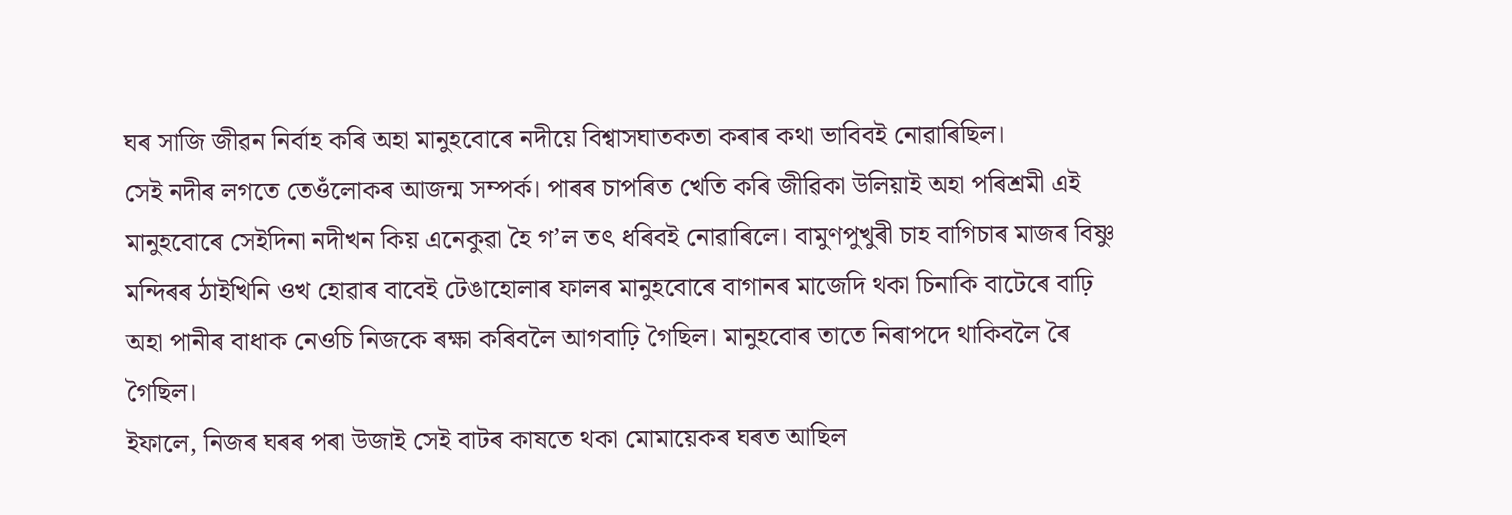ঘৰ সাজি জীৱন নিৰ্বাহ কৰি অহা মানুহবোৰে নদীয়ে বিশ্বাসঘাতকতা কৰাৰ কথা ভাবিবই নোৱাৰিছিল।
সেই নদীৰ লগতে তেওঁলোকৰ আজন্ম সম্পর্ক। পাৰৰ চাপৰিত খেতি কৰি জীৱিকা উলিয়াই অহা পৰিশ্ৰমী এই মানুহবোৰে সেইদিনা নদীখন কিয় এনেকুৱা হৈ গ’ল তৎ ধৰিবই নোৱাৰিলে। বামুণপুখুৰী চাহ বাগিচাৰ মাজৰ বিষ্ণু মন্দিৰৰ ঠাইখিনি ওখ হোৱাৰ বাবেই টেঙাহোলাৰ ফালৰ মানুহবোৰে বাগানৰ মাজেদি থকা চিনাকি বাটেৰে বাঢ়ি অহা পানীৰ বাধাক নেওচি নিজকে ৰক্ষা কৰিবলৈ আগবাঢ়ি গৈছিল। মানুহবোৰ তাতে নিৰাপদে থাকিবলৈ ৰৈ গৈছিল।
ইফালে, নিজৰ ঘৰৰ পৰা উজাই সেই বাটৰ কাষতে থকা মোমায়েকৰ ঘৰত আছিল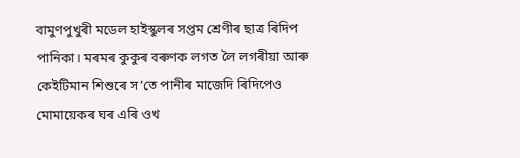বামুণপুখুৰী মডেল হাইস্কুলৰ সপ্তম শ্ৰেণীৰ ছাত্ৰ ৰিদিপ পানিকা। মৰমৰ কুকুৰ বৰুণক লগত লৈ লগৰীয়া আৰু কেইটিমান শিশুৰে স’তে পানীৰ মাজেদি ৰিদিপেও মোমায়েকৰ ঘৰ এৰি ওখ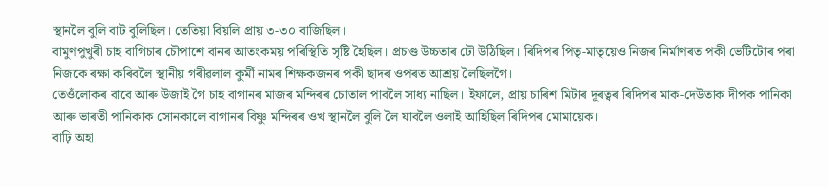স্থানলৈ বুলি বাট বুলিছিল। তেতিয়া বিয়লি প্রায় ৩-৩০ বাজিছিল।
বামুণপুখুৰী চাহ বাগিচাৰ চৌপাশে বানৰ আতংকময় পৰিস্থিতি সৃষ্টি হৈছিল। প্ৰচণ্ড উচ্চতাৰ ঢৌ উঠিছিল। ৰিদিপৰ পিতৃ-মাতৃয়েও নিজৰ নিৰ্মাণৰত পকী ভেটিটোৰ পৰা নিজকে ৰক্ষা কৰিবলৈ স্থানীয় গৰীৱলাল কুৰ্মী নামৰ শিক্ষকজনৰ পকী ছাদৰ ওপৰত আশ্ৰয় লৈছিলগৈ।
তেওঁলোকৰ বাবে আৰু উজাই গৈ চাহ বাগানৰ মাজৰ মন্দিৰৰ চোতাল পাবলৈ সাধ্য নাছিল। ইফালে, প্রায় চাৰিশ মিটাৰ দূৰত্বৰ ৰিদিপৰ মাক-দেউতাক দীপক পানিকা আৰু ভাৰতী পানিকাক সোনকালে বাগানৰ বিষ্ণু মন্দিৰৰ ওখ স্থানলৈ বুলি লৈ যাবলৈ ওলাই আহিছিল ৰিদিপৰ মোমায়েক।
বাঢ়ি অহা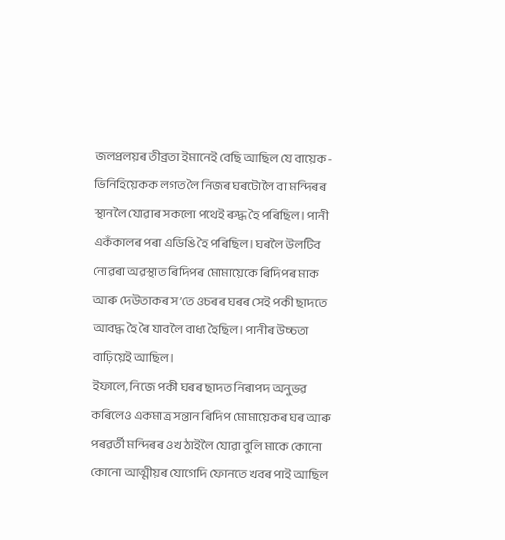জলপ্ৰলয়ৰ তীব্রতা ইমানেই বেছি আছিল যে বায়েক-ভিনিহিয়েকক লগত লৈ নিজৰ ঘৰটোলৈ বা মন্দিৰৰ স্থানলৈ যোৱাৰ সকলো পথেই ৰুদ্ধ হৈ পৰিছিল। পানী একঁকালৰ পৰা এডিঙি হৈ পৰিছিল। ঘৰলৈ উলটিব নোৱৰা অৱস্থাত ৰিদিপৰ মোমায়েকে ৰিদিপৰ মাক আৰু দেউতাকৰ স’তে ওচৰৰ ঘৰৰ সেই পকী ছাদতে আবদ্ধ হৈ ৰৈ যাবলৈ বাধ্য হৈছিল। পানীৰ উচ্চতা বাঢ়িয়েই আছিল।
ইফালে, নিজে পকী ঘৰৰ ছাদত নিৰাপদ অনুভৱ কৰিলেও একমাত্র সন্তান ৰিদিপ মোমায়েকৰ ঘৰ আৰু পৰৱৰ্তী মন্দিৰৰ ওখ ঠাইলৈ যোৱা বুলি মাকে কোনো কোনো আত্মীয়ৰ যোগেদি ফোনতে খবৰ পাই আছিল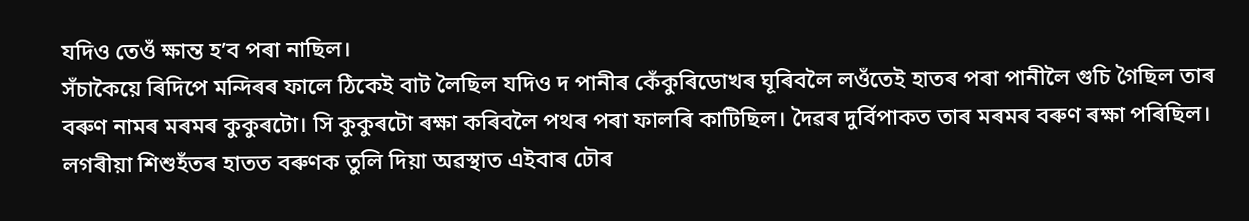যদিও তেওঁ ক্ষান্ত হ’ব পৰা নাছিল।
সঁচাকৈয়ে ৰিদিপে মন্দিৰৰ ফালে ঠিকেই বাট লৈছিল যদিও দ পানীৰ কেঁকুৰিডোখৰ ঘূৰিবলৈ লওঁতেই হাতৰ পৰা পানীলৈ গুচি গৈছিল তাৰ বৰুণ নামৰ মৰমৰ কুকুৰটো। সি কুকুৰটো ৰক্ষা কৰিবলৈ পথৰ পৰা ফালৰি কাটিছিল। দৈৱৰ দুর্বিপাকত তাৰ মৰমৰ বৰুণ ৰক্ষা পৰিছিল। লগৰীয়া শিশুহঁতৰ হাতত বৰুণক তুলি দিয়া অৱস্থাত এইবাৰ ঢৌৰ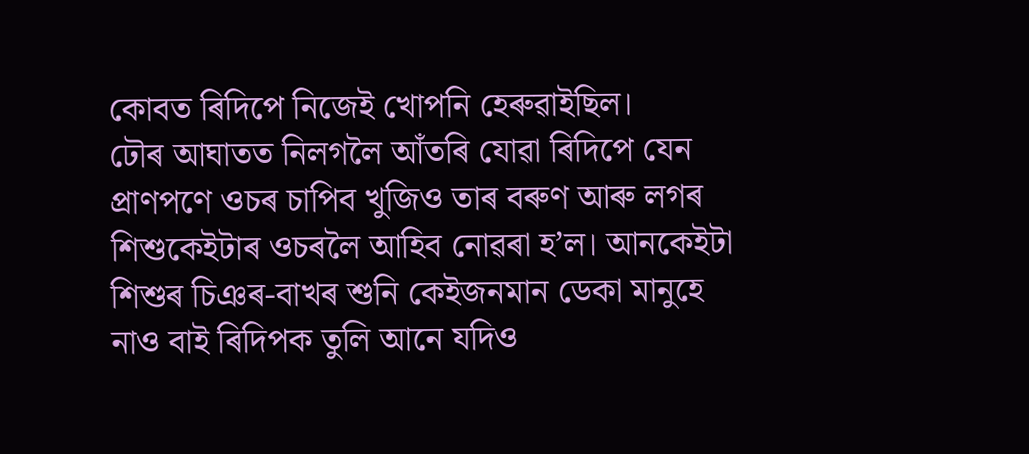কোবত ৰিদিপে নিজেই খোপনি হেৰুৱাইছিল।
ঢৌৰ আঘাতত নিলগলৈ আঁতৰি যোৱা ৰিদিপে যেন প্রাণপণে ওচৰ চাপিব খুজিও তাৰ বৰুণ আৰু লগৰ শিশুকেইটাৰ ওচৰলৈ আহিব নোৱৰা হ’ল। আনকেইটা শিশুৰ চিঞৰ-বাখৰ শুনি কেইজনমান ডেকা মানুহে নাও বাই ৰিদিপক তুলি আনে যদিও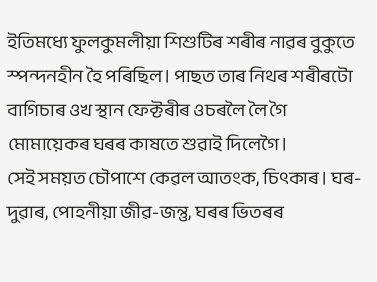ইতিমধ্যে ফুলকুমলীয়া শিশুটিৰ শৰীৰ নাৱৰ বুকুতে স্পন্দনহীন হৈ পৰিছিল। পাছত তাৰ নিথৰ শৰীৰটো বাগিচাৰ ওখ স্থান ফেক্টৰীৰ ওচৰলৈ লৈ গৈ মোমায়েকৰ ঘৰৰ কাষতে শুৱাই দিলেগৈ।
সেই সময়ত চৌপাশে কেৱল আতংক, চিৎকাৰ। ঘৰ-দুৱাৰ, পোহনীয়া জীৱ-জন্তু, ঘৰৰ ভিতৰৰ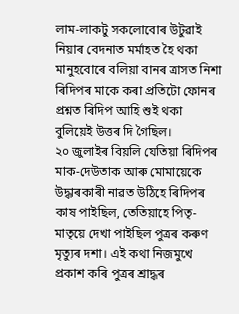লাম-লাকটু সকলোবোৰ উটুৱাই নিয়াৰ বেদনাত মর্মাহত হৈ থকা মানুহবোৰে বলিয়া বানৰ ত্ৰাসত নিশা ৰিদিপৰ মাকে কৰা প্ৰতিটো ফোনৰ প্ৰশ্নত ৰিদিপ আহি শুই থকা বুলিয়েই উত্তৰ দি গৈছিল।
২০ জুলাইৰ বিয়লি যেতিয়া ৰিদিপৰ মাক-দেউতাক আৰু মোমায়েকে উদ্ধাৰকাৰী নাৱত উঠিহে ৰিদিপৰ কাষ পাইছিল, তেতিয়াহে পিতৃ-মাতৃয়ে দেখা পাইছিল পুত্ৰৰ কৰুণ মৃত্যুৰ দশা। এই কথা নিজমুখে প্রকাশ কৰি পুত্ৰৰ শ্রাদ্ধৰ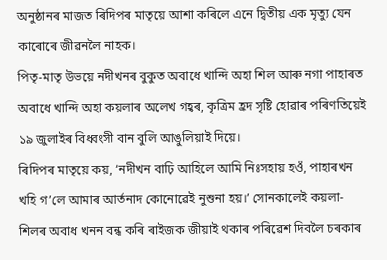অনুষ্ঠানৰ মাজত ৰিদিপৰ মাতৃয়ে আশা কৰিলে এনে দ্বিতীয় এক মৃত্যু যেন কাৰোৰে জীৱনলৈ নাহক।
পিতৃ-মাতৃ উভয়ে নদীখনৰ বুকুত অবাধে খান্দি অহা শিল আৰু নগা পাহাৰত অবাধে খান্দি অহা কয়লাৰ অলেখ গহ্বৰ, কৃত্রিম হ্রদ সৃষ্টি হোৱাৰ পৰিণতিয়েই ১৯ জুলাইৰ বিধ্বংসী বান বুলি আঙুলিয়াই দিয়ে।
ৰিদিপৰ মাতৃয়ে কয়, ‘নদীখন বাঢ়ি আহিলে আমি নিঃসহায় হওঁ, পাহাৰখন খহি গ’লে আমাৰ আৰ্তনাদ কোনোৱেই নুশুনা হয়।’ সোনকালেই কয়লা-শিলৰ অবাধ খনন বন্ধ কৰি ৰাইজক জীয়াই থকাৰ পৰিৱেশ দিবলৈ চৰকাৰ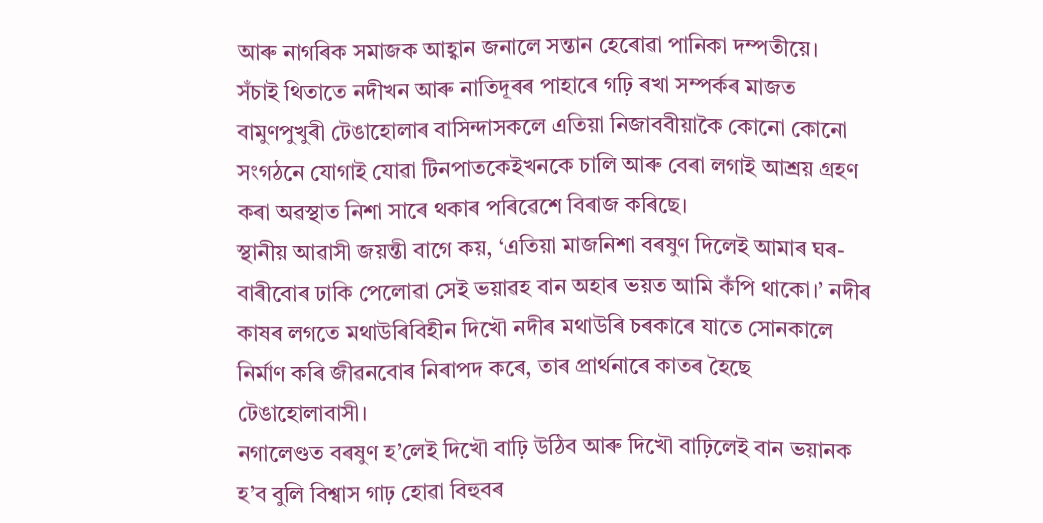আৰু নাগৰিক সমাজক আহ্বান জনালে সন্তান হেৰোৱা পানিকা দম্পতীয়ে।
সঁচাই থিতাতে নদীখন আৰু নাতিদূৰৰ পাহাৰে গঢ়ি ৰখা সম্পৰ্কৰ মাজত বামুণপুখুৰী টেঙাহোলাৰ বাসিন্দাসকলে এতিয়া নিজাববীয়াকৈ কোনো কোনো সংগঠনে যোগাই যোৱা টিনপাতকেইখনকে চালি আৰু বেৰা লগাই আশ্রয় গ্রহণ কৰা অৱস্থাত নিশা সাৰে থকাৰ পৰিৱেশে বিৰাজ কৰিছে।
স্থানীয় আৱাসী জয়ন্তী বাগে কয়, ‘এতিয়া মাজনিশা বৰষুণ দিলেই আমাৰ ঘৰ-বাৰীবোৰ ঢাকি পেলোৱা সেই ভয়াৱহ বান অহাৰ ভয়ত আমি কঁপি থাকো।’ নদীৰ কাষৰ লগতে মথাউৰিবিহীন দিখৌ নদীৰ মথাউৰি চৰকাৰে যাতে সোনকালে নিৰ্মাণ কৰি জীৱনবোৰ নিৰাপদ কৰে, তাৰ প্ৰাৰ্থনাৰে কাতৰ হৈছে টেঙাহোলাবাসী।
নগালেণ্ডত বৰষুণ হ’লেই দিখৌ বাঢ়ি উঠিব আৰু দিখৌ বাঢ়িলেই বান ভয়ানক হ’ব বুলি বিশ্বাস গাঢ় হোৱা বিহুবৰ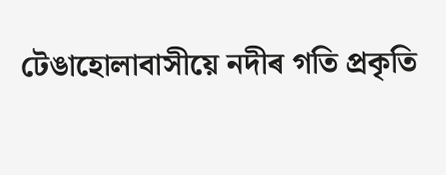টেঙাহোলাবাসীয়ে নদীৰ গতি প্রকৃতি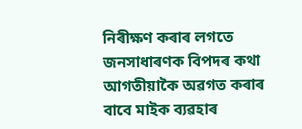নিৰীক্ষণ কৰাৰ লগতে জনসাধাৰণক বিপদৰ কথা আগতীয়াকৈ অৱগত কৰাৰ বাবে মাইক ব্যৱহাৰ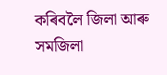কৰিবলৈ জিলা আৰু সমজিলা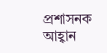প্রশাসনক আহ্বান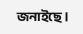জনাইছে।